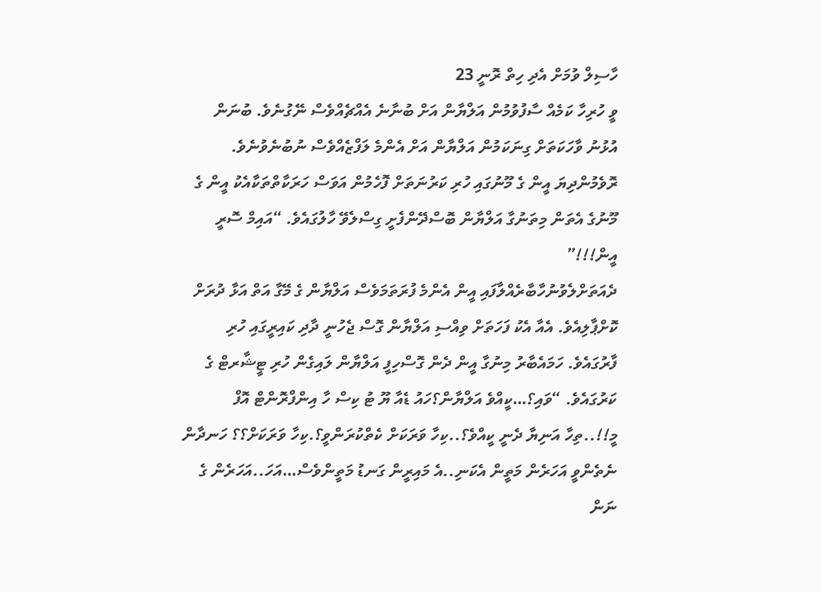ހާސިލް ވުމަށް އެދި ހިތް ރޮނީ 23
ވީ ހުރިހާ ކަމެއް ސާފުވުމުން އަލްޔާން އަށް ބުނާނެ އެއްޗެއްވެސް ނޭގުނެވެ. ބުނަން އުޅުނު ވާހަކަތަށް ގިނަކަމުން އަލްޔާން އަށް އެންމެ ލަފްޒެއްވެސް ނުބުނެވުނެވެ. ރޮވެމުންދިޔަ އީން ގެ މޫނުގައި ހުރި ކަރުނަތަށް ފޮހެމުން އަވަސް ހަރަކާތްތަކާއެކު އީން ގެ މޫނުގެ އެތަން މިތަނުގާ އަލްޔާން ބޮސްދޭންފެށީ ގިސްލެވޭ ހާލުގައެވެ. “އައިމް ސޮރީ އީން!!!”
ދެއަތަށްލެވުނުހާބާރެއްލާފައި އީން އެންމެ ފުރަތަމަވެސް އަލްޔާން ގެ މޭގާ އަތް އަޅާ ދުރަށް ކޮށްޕާލިއެވެ. އެއާ އެކު ފަހަތަށް ވިއްސި އަލްޔާން ގޮސް ޖެހުނީ ދާދި ކައިރީގައި ހުރި ފާރުގައެވެ. ހަމައެބާރު މިނުގާ އީން ދެން ގޮސްހިފީ އަލްޔާން ލައިގެން ހުރި ޓީޝާރޓް ގެ ކަރުގައެވެ. “ވައި؟…ކީއްވެ އަލްޔާން؟ހައު ޑެއާ ޔޫ ޓު ކިސް ހާ އިންފްރޮންޓް އޮފް މީ!!..ތިހާ އަނިޔާ ދެނީ ކީއްވެ؟..ކިހާ ވަރަކަށް ކެތްކުރަންވީ؟.ކިހާ ވަރަކަށް؟؟ ހަނދާން ނެތެންވީ އަހަރެން މަތީން އެކަނި..އެ މައިރީން ގަނޑު މަތީންވެސް…އަހަ..އަހަރެން ގެ ނަން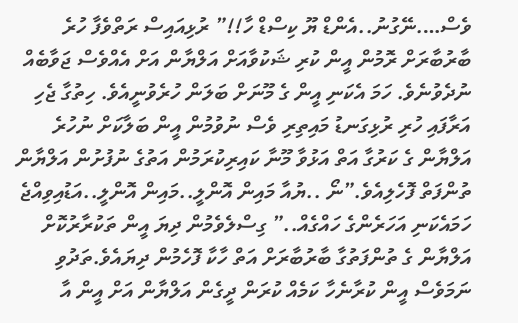ވެސް….ނޭގުނު..އެންޑް ޔޫ ކިސްޑް ހާ!!” ރުޅިއައިސް ރަތްވެފާ ހުރެ ބާރުބާރަށް ރޮމުން އީން ކުރި ޝަކުވާއަށް އަލްޔާން އަށް އެއްވެސް ޖަވާބެއް ނުދެވުނެވެ. ހަމަ އެކަނި އީން ގެ މޫނަށް ބަލަން ހުރެވުނީއެވެ. ހިތުގާ ޖެހި އަރާފައި ހުރި ރުޅިގަނޑު މައިތިރި ވެސް ނުވުމުން އީން ބަލާކަށް ނުހުރެ އަލްޔާން ގެ ކަރުގާ އަތް އަޅުވާ މޫނާ ކައިރިކުރަމުން އަތުގެ ނުފުށުން އަލްޔާން ތުންފަތް ފޮހެލިއެވެ.”ނޯ ..ޔުއާ މައިން އޮންލީ..މައިން އޮންލީ..އަޑުއިވިއްޖެ ހަމައެކަނި އަހަރެންގެ ހައްގެއް..” ގިސްލެވެމުން ދިޔަ އީން ތަކުރާރުކޮށް އަލްޔާން ގެ ތުންފަތުގާ ބާރުބާރަށް އަތް ހާކާ ފޮހެމުން ދިޔައެވެ.ތަދުވި ނަމަވެސް އީން ކުރާނެހާ ކަމެއް ކުރަން ދީގެން އަލްޔާން އަށް އީން އާ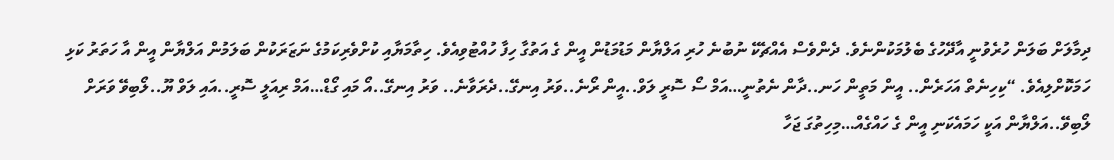ދިމާލަށް ބަލަން ހުރެވުނީ އާދޭހުގެ ބެލުމަކުންނެވެ. ދެންވެސް އެއްޗެކޭ ނުބުނެ ހުރި އަލްޔާން މަޑުމަޑުން އީން ގެ އަތުގާ ހިފާ ހުއްޓުވިއެވެ. ހިތާމަޔާއި ކުށްވެރިކަމުގެ ނަޒަރަކުން ބަލަމުން އަލްޔާން އީން އާ ހަތަރު ކަޅި ހަމަކޮށްލިއެވެ. “ކިހިނެތް އަހަރެން.. އީން މަތީން ހަނ..ދާން ނެތުނީ…އަމް ސޯ ސޮރީ ލަވް..އީން ރޯނެ..ވަރު އިނގޭ..ދެރަވާނެ.. ވަރު އިނގޭ..އޯ މައި ގޯޑް…އަމް ރިއަލީ ސޮރީ..އައި ލަވް ޔޫ..ލޯބިވޭ ވަރަށް ލޯބިވޭ..އަލްޔާން އަކީ ހަމައެކަނި އީން ގެ ހައްގެއް…މިހިތުގަ ޖަހާ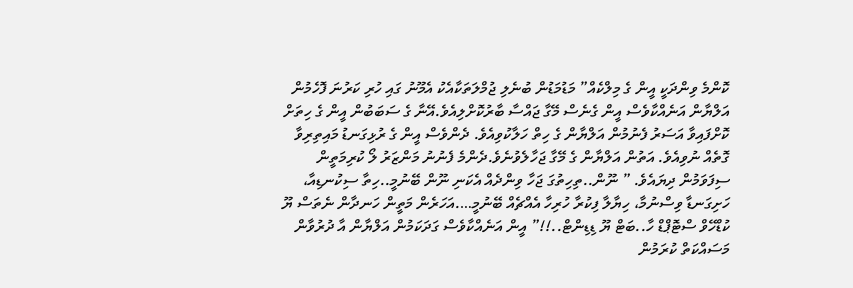ކޮންމެ ވިންދަކީ އީން ގެ މިލްކެއް” މަޑުމަޑުން ބުނެލި ޖުމްލަތަކާއެކު އެމޫނު ގައި ހުރި ކަރުނަ ފޮހެމުން އަލްޔާން އަނެއްކާވެސް އީން ގެނެސް މޭގާ ޖައްސާ ބާރުކޮށްލިއެވެ.އޭނާ ގެ ސަބަބުން އީން ގެ ހިތަށް ކޮށްފައިވާ އަސަރު ފެނުމުން އަލްޔާން ގެ ހިތް ހަލާކުވިއެވެ. ދެންވެސް އީން ގެ ރުޅިގަނޑު މައިތިރިވާ ގޮތެއް ނުވިއެވެ. އަތުން އަލްޔާން ގެ މޭގާ ޖަހާލެވުނެވެ.ދެންމެ ފެނުނު މަންޒަރު ލޯ ކުރިމަތީން ސިފަވަމުން ދިޔައެވެ. ” ނޫން..ތިހިތުގަ ޖަހާ ވިންދެއް އެކަނި ނޫން ބޭނުމީ..ހިތާ ސިކުނޑިއާ، ހަށިގަނޑާ ވިސްނުމާ، ހިޔާލާ ފިކުރާ ހުރިހާ އެއްޗެއް ބޭނުމީ….އަހަރެން މަތީން ހަނދާން ނެތަސް ޔޫ ކުޑްހޭވް ސްޓޮޕްޑް ހާ..ބަޓް ޔޫ ޑިޑިންޓް..!!” އީން އަނެއްކާވެސް ގަދަކަމުން އަލްޔާން އާ ދުރުވާން މަސައްކަތް ކުރަމުން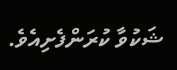ޝަކުވާ ކުރަންފެށިއެވެ.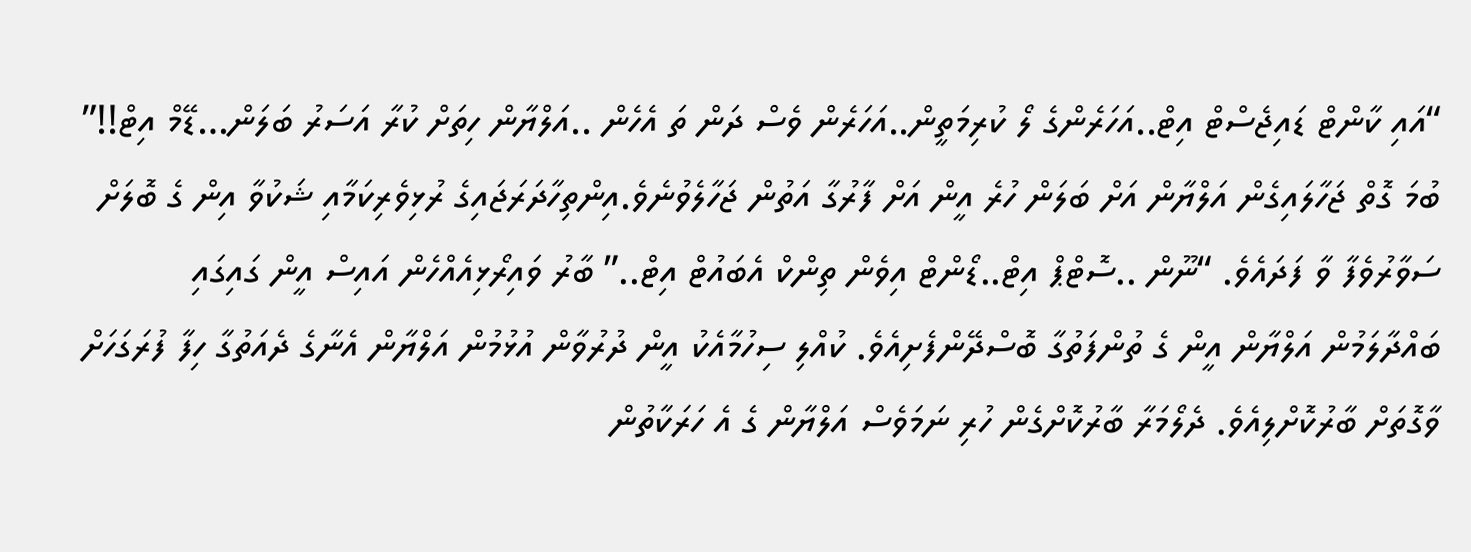“އައި ކާންޓް ޑައިޖެސްޓް އިޓް..އަހަރެންގެ ލޯ ކުރިމަތީން..އަހަރެން ވެސް ދަން ތަ އެހެން ..އަލްޔާން ހިތަށް ކުރާ އަސަރު ބަލަން…ޑޭމް އިޓް!!” ބުމަ ގޮތް ޖަހާލައިގެން އަލްޔާން އަށް ބަލަން ހުރެ އީން އަށް ފާރުގާ އަތުން ޖަހާލެވުނެވެ.އިންތިހާދަރަޖައިގެ ރުޅިވެރިކަމާއި ޝަކުވާ އިން ގެ ބޮލަށް ސަވާރުވެފާ ވާ ފަދައެވެ. “ނޫން ..ސޮޓްޕް އިޓް..ޑޯންޓް އިވެން ތިންކް އެބައުޓް އިޓް..” ބާރު ވައިރޯޅިއެއްހެން އައިސް އީން ގައިގައި ބައްދާލަމުން އަލްޔާން އީން ގެ ތުންފަތުގާ ބޮސްދޭންފެށިއެވެ. ކުއްލި ސިހުމާއެކު އީން ދުރުވާން އުޅުމުން އަލްޔާން އެނާގެ ދެއަތުގާ ހިފާ ފުރަގަހަށް ވާގޮތަށް ބާރުކޮށްލިއެވެ. ދެލޯމަރާ ބާރުކޮށްގެން ހުރި ނަމަވެސް އަލްޔާން ގެ އެ ހަރަކާތުން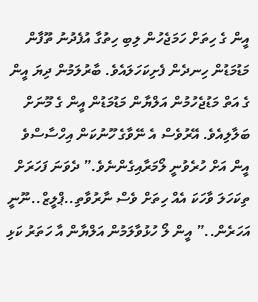އީން ގެ ހިތަށް ހަމަޖެހުން ލިބި ހިތުގާ އުފެދުނު ތޫފާން މަޑުމަޑުން ހިނދެން ފެށިކަހަލައެވެ. ބާރުލަމުން ދިޔަ އީން ގެ އަތް މަޑުޖެހުމުން އަލްޔާން މަޑުމަޑުން އީން ގެ މޫނަށް ބަލާލިއެވެ. އޭރުވެސް އެ ނޭވާގެ ހޫނުކަން އިހްސާސްވެ އީން އަށް ހުރެވުނީ ލޯމަރާއިގެންނެވެ.” ދެވަނަ ފަހަރަށް ތިކަހަލަ ވާހަކަ އެއް ހިތަށް ވެސް ނާރުވާތި..ޕްލީޒް..ނޫނީ އަހަރެން..” އީން ލޯ ހުޅުވާލަމުން އަލްޔާން އާ ހަތަރު ކަޅި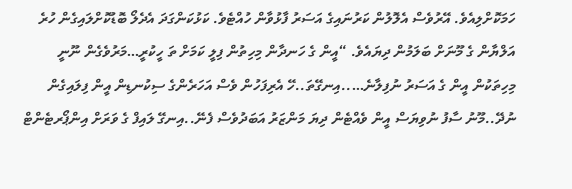ހަމަކޮށްލިއެވެ. އޭރުވެސް އެލޮލުން ކަރުނައިގެ އަސަރު ފާޅުވާން ހުއްޓެވެ. ކަޅުކަންގަދަ އެދެލޯ ބޮޑުކޮށްލައިގެން ހުރެ އަލްޔާން ގެ މޫނަށް ބަލަމުން ދިޔައެވެ. “އީން ގެ ހަނދާން މިހިތުން ފިލީ ކަމަށް ތަ ހީކުރީ…މަރުވެގެން ނޫނީ މިހިތަކުން އީން ގެ އަސަރު ނުފިލާނެ…..އިނގޭތަ..ހޭ އެރިފަހުން ވެސް އަހަރެންގެ ސިކުނޑިން އީން ފިލައިގެން ނުދޭ..މޫނު ސާފު ނުވިޔަސް އީން ވެއްޓެން ދިޔަ މަންޒަރު އަބަދުވެސް ފެނޭ..އިނގޭ ލައިފް ގެ ވަރަށް އިންޕޯރޓެންޓް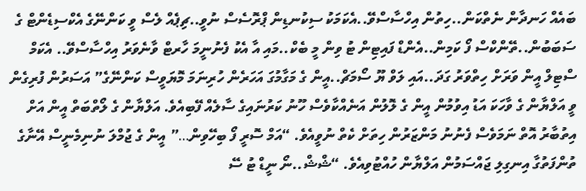ބައެއް ހަނދާން ނެތްކަން..ހިތުން އިހްސާސްވޭ..އެކަމަކު ސިކުނޑިން ޕްރޮސެސް ނުވީ..ޗިޕެއް ލެސް ވީ ކަންނޭގެ އެކްސިޑެންޓް ގެ ސަބަބުން..ތޭންކްސް ފޯ ކަމިން..އެންޑް ފައިޓިން ޓު ވިން މީ ބެކް..މައި އާ އެކު ފެނުނީމަ ހާރޓް ވާނެވަރު އިހްސާސްވޭ.. އެކަމް ސްޓިލް އީން ވަރަށް ހިތްވަރު ގަދަ..އައި ލަވް ޔޫ ސޯމަޗް..އީން ގެ މަގާމުގަ އަހަރެން ހުރިނަމަ މޮޔަވީސް ކަންނޭގެ” އަސަރުން ފުރިގެން ވީ އަލްޔާން ގެ ވާހަކަ އަޑު އިވުމުން އީން ގެ ލޮލުން އަނެއްކާވެސް ހޫނު ކަރުނައިގެ ސާލެއް ފޭބިއެވެ. އަލްޔާން ގެ ލޯތްބަތް އީން އަށް އިތުބާރު އޮތް ނަމަވެސް ފެނުނު މަންޒަރުން ހިތަށް ކެތް ނުވީއެވެ. “އަމް ސޮރީ ފޯ ބިހޭވިން…” އީން ގެ ޖުމްލަ ނުނިމެނީސް އޭނާގެ ތުންފަތުގާ އިނގިލި ޖައްސަމުން އަލްޔާން ހުއްޓުވިއެވެ. “ޝްޝް..ނޯ ނީޑް ޓު ސޭ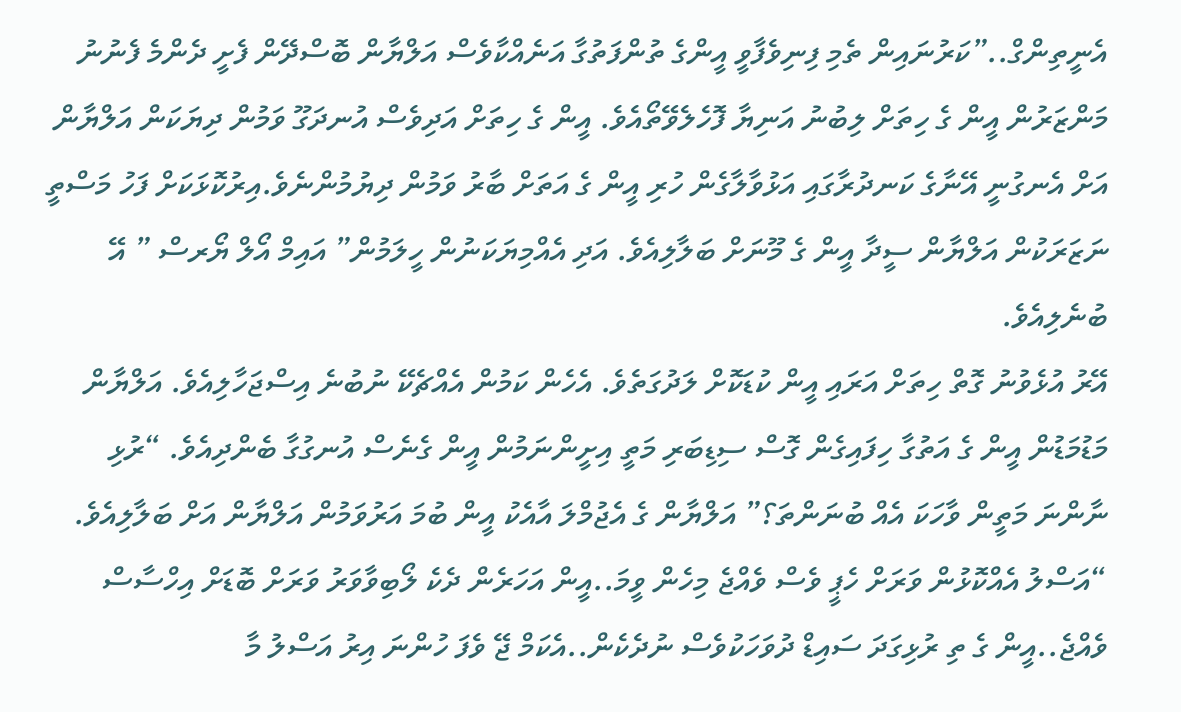އެނީތިންގް..”ކަރުނައިން ތެމި ފިނިވެފާވީ އީންގެ ތުންފަތުގާ އަނެއްކާވެސް އަލްޔާން ބޮސްދޭން ފެށީ ދެންމެ ފެނުނު މަންޒަރުން އީން ގެ ހިތަށް ލިބުނު އަނިޔާ ފޮހެލެވޭތޯއެވެ. އީން ގެ ހިތަށް އަދިވެސް އުނދަގޫ ވަމުން ދިޔަކަން އަލްޔާން އަށް އެނގުނީ އޭނާގެ ކަނދުރާގައި އަޅުވާލާގެން ހުރި އީން ގެ އަތަށް ބާރު ވަމުން ދިޔުމުންނެވެ.އިރުކޮޅަކަށް ފަހު މަސްތީ ނަޒަރަކުން އަލްޔާން ސީދާ އީން ގެ މޫނަށް ބަލާލިއެވެ. އަދި އެއްމިޔަކަނުން ހީލަމުން” އައިމް އޯލް ޔޯރސް ” އޭ ބުނެލިއެވެ.
އޭރު އުޅެވުނު ގޮތް ހިތަށް އަރައި އީން ކުޑަކޮށް ލަދުގަތެވެ. އެހެން ކަމުން އެއްޗެކޭ ނުބުނެ އިސްޖަހާލިއެވެ. އަލްޔާން މަޑުމަޑުން އީން ގެ އަތުގާ ހިފައިގެން ގޮސް ސިޑިބަރި މަތީ އިށީންނަމުން އީން ގެނެސް އުނގުގާ ބެންދިއެވެ. “ރުޅި ނާންނަ މަތީން ވާހަކަ އެއް ބުނަންތަ؟” އަލްޔާން ގެ އެޖުމްލަ އާއެކު އީން ބުމަ އަރުވަމުން އަލްޔާން އަށް ބަލާލިއެވެ. “އަސްލު އެއްކޮޅުން ވަރަށް ހެޕީ ވެސް ވެއްޖެ މިހެން ވީމަ..އީން އަހަރެން ދެކެ ލޯބިވާވަރު ވަރަށް ބޮޑަށް އިހްސާސް ވެއްޖެ..އީން ގެ ތި ރުޅިގަދަ ސައިޑް ދުވަހަކުވެސް ނުދެކެން..އެކަމް ޖޭ ވެފަ ހުންނަ އިރު އަސްލު މާ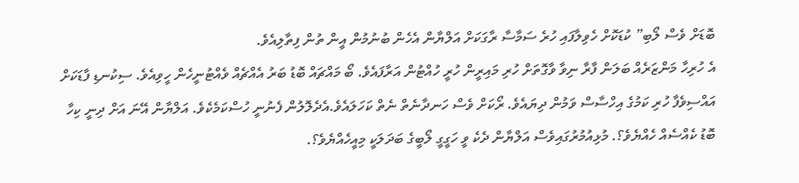ބޮޑަށް ވެސް ލޯބި” ކުޑަކޮށް ހެވިލާފައި ހުރެ ސަމާސާ ރާގަކަށް އަލްޔާން އެހެން ބުނުމުން އީން ތުން ފިތާލިއެވެ.
އެ ހުރިހާ މަންޒަރެއް ބަލަން ފާރާ ނިވާ ވާގޮތަށް ހުރި މައިރީން ހުރީ ހުއްޓުން އަރާފައެވެ. ބޯ މައްޗައް ބޮޑު ބަރު އެއްޗެއް ވެއްޓުނީހެން ހީވިއެވެ. ސިކުނޑި ފާޑަކަށް އައްސިވެފާ ހުރި ކަމުގެ އިހްސާސް ވަމުން ދިޔައެވެ. ރޯކަށް ވެސް ހަނދާނެތް ނެތް ކަހަލައެވެ.އެދެލޮލުން ފެނުނީ ހުސްކަމެކެވެ. އަލްޔާން އޭނަ އަށް ދިނީ ކިހާ ބޮޑު ކެއްސެއް ހެއްޔެވެ؟. މުޅިއުމުރުގައިވެސް އަލްޔާން ދެކެ ވީ ހަގީގީ ލޯބީގެ ބަދަލަކީ މިއީހެއްޔެވެ؟.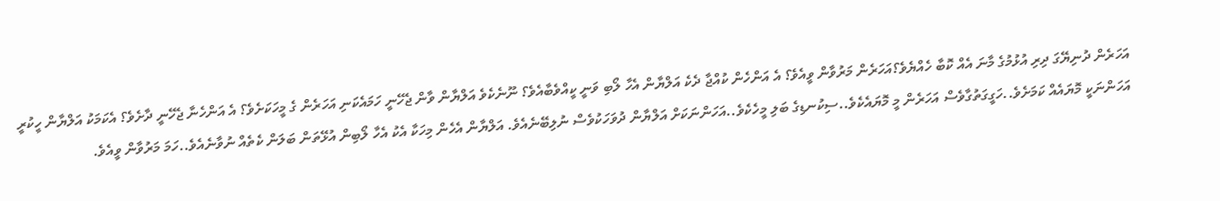އަހަރެން ދުނިޔޭގަ ދިރި އުޅުމުގެ މާނަ އެއް ކޮބާ ހެއްޔެވެ؟އަހަރެން މަރުވާން ވީއެވެ؟ އެ އަންހެން ކުއްޖާ ދެކެ އަލްޔާން އެހާ ލޯބި ވަނީ ކީއްވެބާއެވެ؟ ނޫނެކެވެ އަލްޔާން ވާން ޖެހޭނީ ހަމައެކަނި އަހަރެން ގެ މީހަކަށެވެ؟ އެ އަންހެނާ ޖެހޭނީ ދާށެވެ؟ އެކަމަކު އަލްޔާން ހީކުރީ އަހަންނަކީ މޮޔައެއް ކަމަށެވެ..ހަގީގަތުގާވެސް އަހަރެން މީ މޮޔައެކެވެ..ސިކުނޑިގެ ބަލި މީހެކެވެ..އަހަންނަކަށް އަލްޔާން ދުވަހަކުވެސް ނުލިބޭނެއެވެ. އަލްޔާން އެހެން މިހަކާ އެކު އެހާ ލޯބިން އުޅޭތަން ބަލަން ކެތެއް ނުވާނެއެވެ..ހަމަ މަރުވާން ވީއެވެ.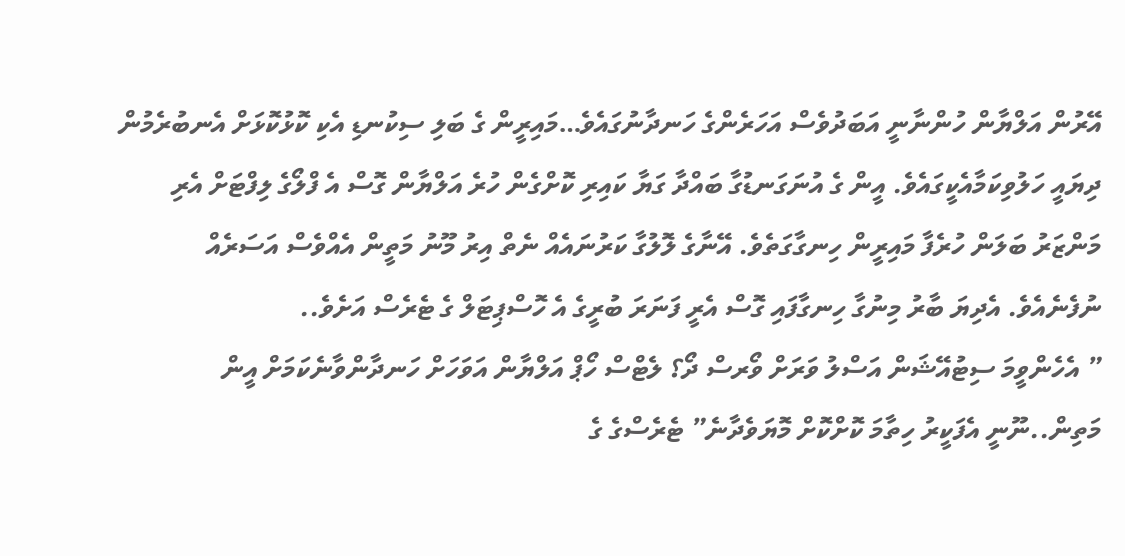އޭރުން އަލްޔާން ހުންނާނީ އަބަދުވެސް އަހަރެންގެ ހަނދާނުގައެވެ…މައިރީން ގެ ބަލި ސިކުނޑި އެކި ކޮޅުކޮޅަށް އެނބުރެމުން ދިޔައީ ހަލުވިކަމާއެކީގައެވެ. އީން ގެ އުނަގަނޑުގާ ބައްދާ ގަޔާ ކައިރި ކޮށްގެން ހުރެ އަލްޔާން ގޮސް އެ ފްލޯގެ ލިފްޓަށް އެރި މަންޒަރު ބަލަން ހުރެފާ މައިރީން ހިނގާގަތެވެ. އޭނާގެ ލޮލުގާ ކަރުނައެއް ނެތް އިރު މޫނު މަތީން އެއްވެސް އަސަރެއް ނުފެނެއެވެ. އެދިޔަ ބާރު މިނުގާ ހިނގާފައި ގޮސް އެރީ ފަނަރަ ބުރީގެ އެ ހޮސްޕިޓަލް ގެ ޓެރެސް އަށެވެ..
” އެހެންވީމަ ސިޓުއޭޝަން އަސްލު ވަރަށް ވޯރސް ދޯ؟ ލެޓްސް ހޯޕް އަލްޔާން އަވަހަށް ހަނދާންވާނެކަމަށް އީން މަތިން..ނޫނީ އެފަކީރު ހިތާމަ ކޮށްކޮށް މޮޔަވެދާނެ” ޓެރެސްގެ ގެ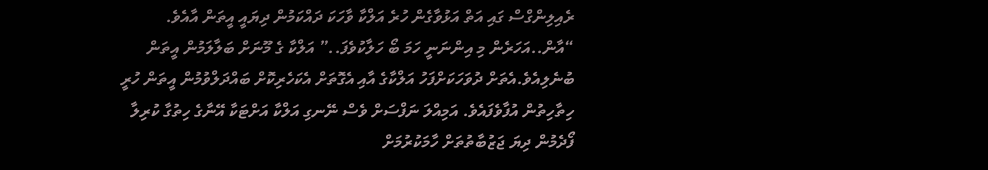ރެއިލިންގްސް ގައި އަތް އަޅުވާގެން ހުރެ އަލްކާ ވާހަކަ ދައްކަމުން ދިޔައީ އީތަން އާއެވެ. “އާން..އަހަރެން މި އިންނަނީ ހަމަ ބޯ ހަލާކުވެފަ..” އަލްކާ ގެ މޫނަށް ބަލާލަމުން އީތަން ބުނެލިއެވެ.އެތަށް ދުވަހަކަށްފަހު އަލްކާގެ އާއި އެގޮތަށް އެކަހެރިކޮށް ބައްދަލްވުމުން އީތަން ހުރީ ހިތާހިތުން އުފާވެފައެވެ. އަމިއްލަ ނަފްސަށް ވެސް ނޭނގި އަލްކާ އަށްޓަކާ އޭނާގެ ހިތުގާ ކުރިލާ ފޯދެމުން ދިޔަ ޖަޒުބާތުތަށް ހާމަކުރުމަށް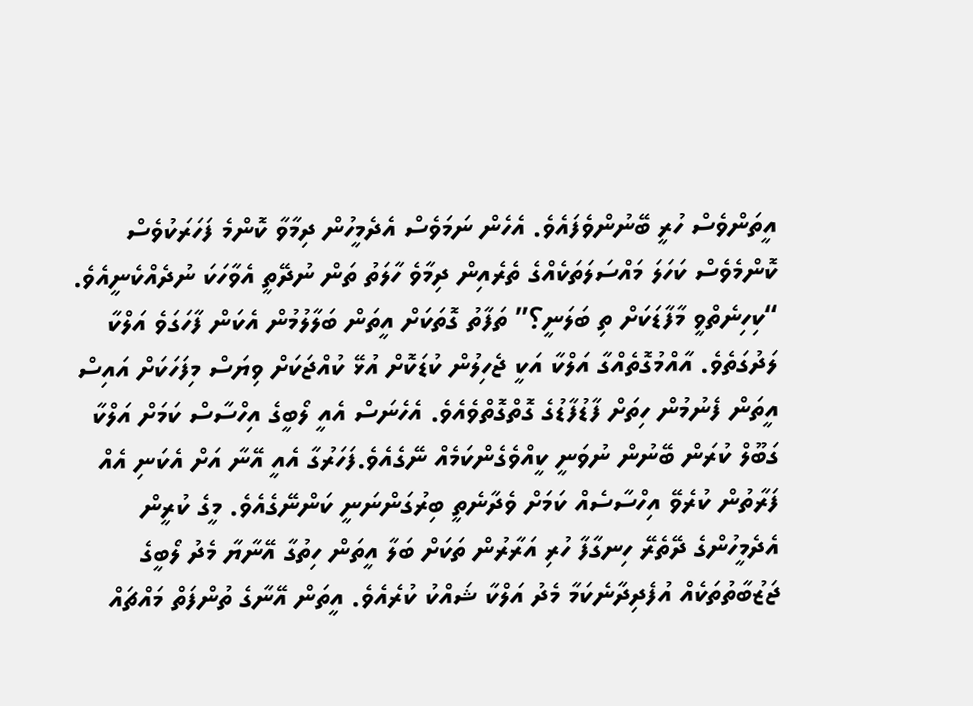އީތަންވެސް ހުރީ ބޭނުންވެފައެވެ. އެހެން ނަމަވެސް އެދެމީހުން ދިމާވާ ކޮންމެ ފަހަރަކުވެސް ކޮންމެވެސް ކަހަލަ މައްސަލަތަކެއްގެ ތެރެއިން ދިމާވެ ހާލަތު ތަން ނުދޭތީ އެވާހަކަ ނުދެއްކެނީއެވެ. “ކިހިނެތްވީ މާފާޑަކަށް ތި ބަލަނީ؟” ތަފާތު ގޮތަކަށް އީތަން ބަލާލުމުން އެކަން ފާހަގަވެ އަލްކާ ލަދުގަތެވެ. އާއްމުގޮތެއްގާ އަލްކާ އަކީ ޖެހިލުން ކުޑަކޮށް އުޅޭ ކުއްޖަކަށް ވިޔަސް މިފަހަކަށް އައިސް އީތަން ފެނުމުން ހިތަށް ފާޑުފާޑުގެ ގޮތްގޮތްވެއެވެ. އެހެނަސް އެއީ ލޯބީގެ އިހްސާސް ކަމަށް އަލްކާ ގަބޫލް ކުރަން ބޭނުން ނުވަނީ ކީއްވެގެންކަމެއް ނޭގެއެވެ.ފަހަރުގާ އެއީ އޭނާ އަށް އެކަނި އެއް ފަރާތުން ކުރެވޭ އިހްސާސެއް ކަމަށް ވެދާނެތީ ބިރުގަންނަނީ ކަންނޭގެއެވެ. މީގެ ކުރީން އެދެމީހުންގެ ދޭތެރޭ ހިނގާފާ ހުރި އަރާރުން ތަކަށް ބަލާ އީތަން ހިތުގާ އޭނާޔާ މެދު ލޯބީގެ ޖަޒުބާތުތަކެއް އުފެދިދާނެކަމާ މެދު އަލްކާ ޝައްކު ކުރެއެވެ. އީތަން އޭނާގެ ތުންފަތް މައްޗައް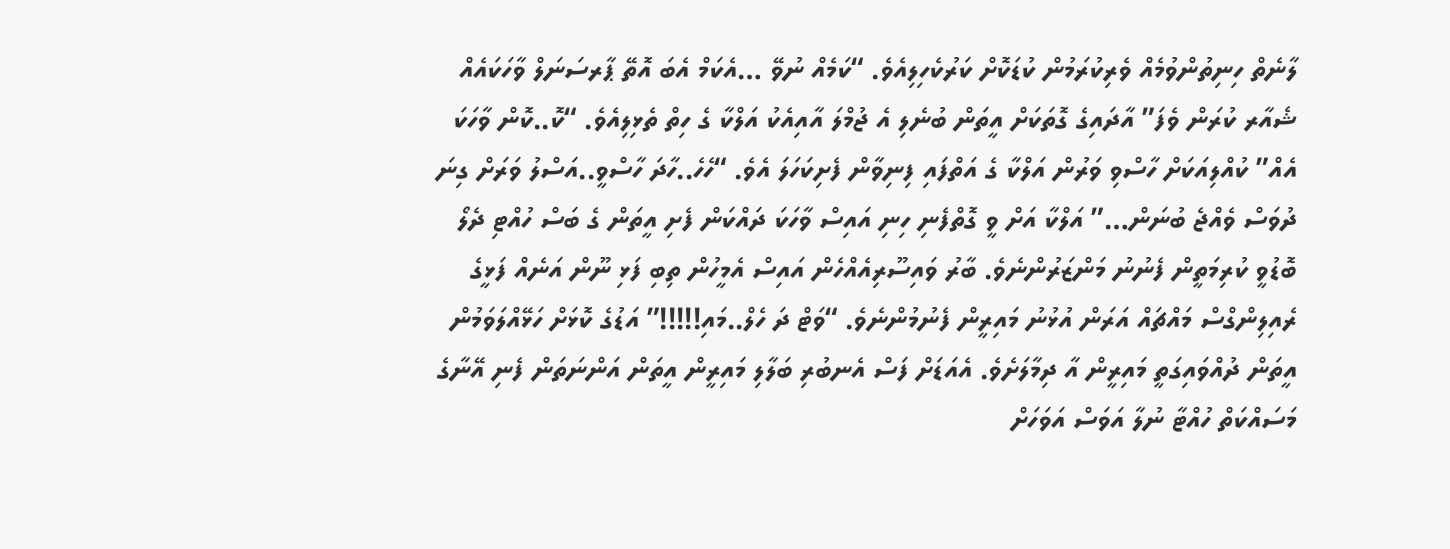ލާނެތް ހިނިތުންވުމެއް ވެރިކުރަމުން ކުޑަކޮށް ކަރުކެހިލިއެވެ. “ކަމެއް ނުވޭ …އެކަމް އެބަ އޮތޭ ޕާރސަނަލް ވާހަކައެއް ޝެއާރ ކުރަން ވެފަ” އާދައިގެ ގޮތަކަށް އީތަން ބުނެލި އެ ޖުމްލަ އާއިއެކު އަލްކާ ގެ ހިތް ތެޅިލިއެވެ. “ކޮ..ކޮން ވާހަކަ އެއް” ކުއްލިއަކަށް ހާސްވި ވަރުން އަލްކާ ގެ އަތްފައި ފިނިވާން ފެށިކަހަލަ އެވެ. “ހެހެ..ހާދަ ހާސްވީ..އަސްލު ވަރަށް ގިނަ ދުވަސް ވެއްޖެ ބުނަން…” އަލްކާ އަށް ވީ ގޮތްފެނި ހިނި އައިސް ވާހަކަ ދައްކަން ފެށި އީތަން ގެ ބަސް ހުއްޓި ދެލޯ ބޮޑުވީ ކުރިމަތީން ފެނުނު މަންޒަރުންނެވެ. ބާރު ވައިސޫރިއެއްހެން އައިސް އެމީހުން ތިބި ފަޅި ނޫން އަނެއް ފަޅީގެ ރެއިލިންގްސް މައްޗައް އަރަން އުޅުނު މައިރީން ފެނުމުންނެވެ. “ވަޓް ދަ ހެލް..މައި!!!!!” އަޑުގެ ކޮޅަށް ހަޅޭއްލަވަމުން އީތަން ދުއްވައިގަތީ މައިރީން އާ ދިމާލަށެވެ. އެއަޑަށް ފަސް އެނބުރި ބަލާލި މައިރީން އީތަން އަންނަތަން ފެނި އޭނާގެ މަސައްކަތް ހުއްޓާ ނުލާ އަވަސް އަވަހަށް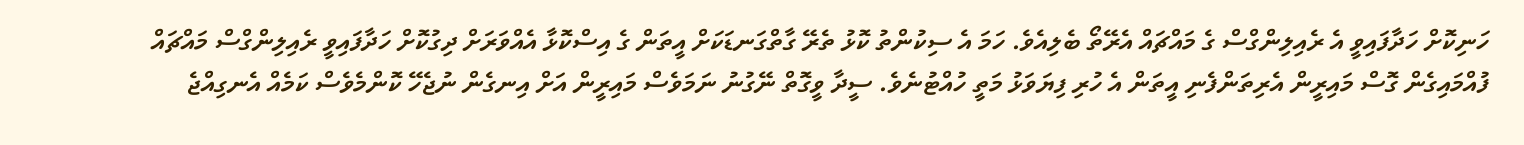ހަނިކޮށް ހަދާފައިވީ އެ ރެއިލިންގްސް ގެ މައްޗައް އެރޭތޯ ބެލިއެވެ. ހަމަ އެ ސިކުންތު ކޮޅު ތެރޭ ގާތްގަނޑަކަށް އީތަން ގެ އިސްކޮޅާ އެއްވަރަށް ދިގުކޮށް ހަދާފައިވީ ރެއިލިންގްސް މައްޗައް ފުއްމައިގެން ގޮސް މައިރީން އެރިތަންފެނި އީތަން އެ ހުރި ފިޔަވަޅު މަތީ ހުއްޓުނެވެ. ސީދާ ވީގޮތް ނޭގުނު ނަމަވެސް މައިރީން އަށް އިނގެން ނުޖެހޭ ކޮންމެވެސް ކަމެއް އެނގިއްޖެ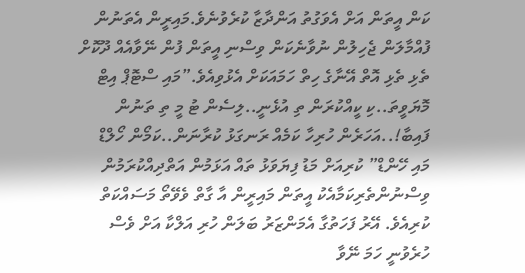ކަން އީތަން އަށް އެވަގުތު އަންދާޒާ ކުރެވުނެވެ.މައިރީން އެތަނުން ފުއްމާލަން ޖެހިލުން ނުވާނެކަން ވިސްނި އީތަން ފުން ނޭވާއެއް ދޫކޮށް ތެޅި ތެޅި އޮތް އޭނާގެ ހިތް ހަމައަކަށް އެޅުވިއެވެ.”މައި ސްޓޮޕް އިޓް މޮޔަވީތަ..ކި ކީއްކުރަން ތި އުޅެނީ..ލިސެން ޓު މީ ތި ތަނުން ފައިބާ!..އަހަރެން ހުރިހާ ކަމެއް ރަނގަޅު ކުރާނަން..ކަމޯން ހޯލްޑް މައި ހޭންޑް” ކުރިއަށް މަޑު ފިޔަވަޅު ތައް އަޅަމުން އަތްދިއްކުރަމުން ވިސްނުންތެރިކަމާއެކު އީތަން މައިރީން އާ ގާތް ވެވޭތޯ މަސައްކަތް ކުރިއެވެ. އޭރު ފަހަތުގާ އެމަންޒަރު ބަލަން ހުރި އަލްކާ އަށް ވެސް ހުރެވުނީ ހަމަ ނޭވާ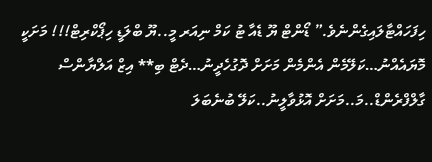ހިފަހައްޓާލައިގެންނެވެ.” ޑޯންޓް ޔޫ ޑެއާ ޓު ކަމް ނިއަރ މީ..ޔޫ ބްލަޑީ ހިޕޯކްރިޓް!!! މަށަކީ މޮޔައެއްނު…ކަލޭމެން އެންމެން މަށަށް ދޮގުހެދީނު…ދެޓް ބި** އިޒް އަލްޔާންސް ގާލްފްރެންޑް..މަ..މަށަށް އޮޅުވާލީނު..ކަލޭ ބުނެބަލަ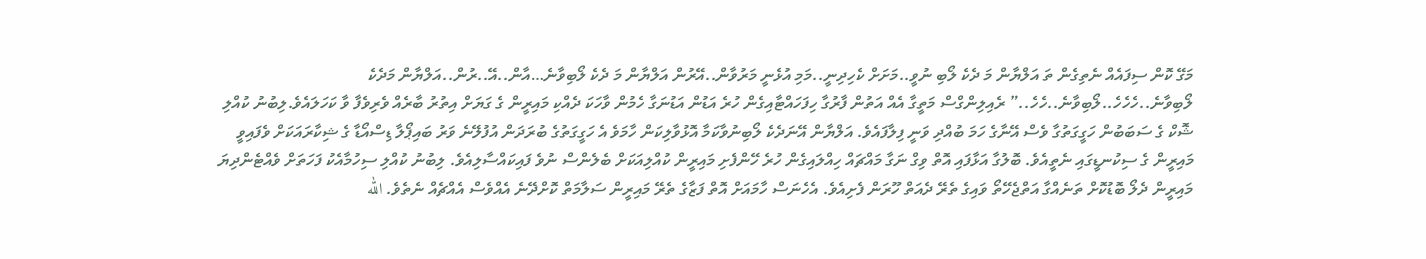މަގޭ ކޮން ސިފައެއް ނެތިގެން ތަ އަލްޔާން މަ ދެކެ ލޯބި ނުވީ..މަށަށް ކެހިދިނީ..މަމި އުޅެނީ މަރުވާން..އޭރުން އަލްޔާން މަ ދެކެ ލޯބިވާނެ…އާން..އޭ..ރުން..އަލްޔާން މަދެކެ ލޯބިވާނެ..ހެހެހެ..ލޯބިވާނެ..ހެހެ..” ރެއިލިންގްސް މަތީގާ އެއް އަތުން ފާރުގާ ހިފަހައްޓާއިގެން ހުރެ އަޑުން އަޑުނަގާ ހެމުން ވާހަކަ ދެއްކި މައިރީން ގެ ގަޔަށް އިތުރު ބާރެއް ވެރިވެފާ ވާ ކަހަލައެވެ.ލިބުނު ކުއްލި ޝޮކް ގެ ސަބަބުން ހަގީގަތުގާ ވެސް އޭނާގެ ހަމަ ބުއްދި ވަނީ ފިލާފައެވެ. އަލްޔާން އޭނަދެކެ ލޯބިނުވާކަމާ އޮޅުވާލިކަން ހާމަވެ އެ ހަގީގަތުގެ ބުރަދަން އުފުލޭނެ ވަރު ބައިޕޯލާ ޑިސްއޯޑާ ގެ ޝިކާރައަކަށް ވެފައިވީ މައިރީން ގެ ސިކުނޑީގައި ނެތީއެވެ. ބޮލުގާ އަޅާފައި އޮތް ވިގް ނަގާ މައްޗައް ހިއްލައިގެން ހުރެ ހޭންފެށި މައިރީން ކުއްލިއަކަށް ބެލެންސް ނުވެ ފައިކައްސާލިއެވެ. ލިބުނު ކުއްލި ސިހުމާއެކު ފަހަތަށް ވެއްޓެންދިޔަ މައިރީން ދެލޯ ބޮޑުކޮށް ތަނެއްގާ އަތްޖެހޭތޯ ވައިގެ ތެރޭ ދެއަތް ހޫރަން ފެށިއެވެ. އެހެނަސް ހާމައަށް އޮތް ފަޒާގެ ތެރޭ މައިރީން ސަލާމަތް ކޮށްދޭނެ އެއްވެސް އެއްޗެއް ނެތެވެ. الله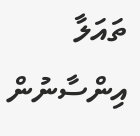ތައަލާ އިންސާނުން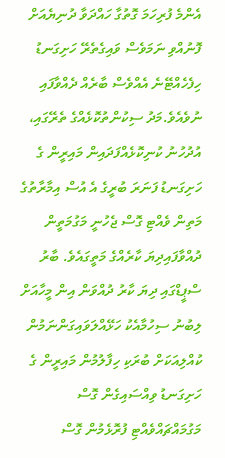އެންމެ ފުރިހަމަ ގޮތުގާ ހައްދަވާ ދުނިޔެއަށް ފޮނުއްވި ނަމަވެސް ވައިގެތެރޭ ހަށިގަނޑު ހިފެހެއްޓޭނެ އެއްވެސް ބާރެއް ދެއްވާފައި ނުވެއެވެ.މަދު ސިކުންތުކޮޅެއްގެ ތެރޭގައި، އުދުހުނު ކުނިކޮޅެއްފަދައިން މައިރީން ގެ ހަށިގަނޑު ފަނަރަ ބުރީގެ އެ އުސް އިމާރާތުގެ މަތިން ވެއްޓި ގޮސް ޖެހުނީ މަގުމަތީން ދުއްވާފައިދިޔަ ކާރެއްގެ މަތީގައެވެ. ބާރު ސްޕީޑްގައި ދިޔަ ކާރު ދުއްވަން އިން މީހާއަށް ލިބުނު ސިހުމާއެކު ހަޅޭއްލަވައިގަންނަމުން ކުއްލިއަކަށް ބުރަކި ހިފާލުމުން މައިރީން ގެ ހަށިގަނޑު ވިއްސައިގެން ގޮސް މަގުމައްޗައްވެއްޓި ފުރޮޅެމުން ގޮސް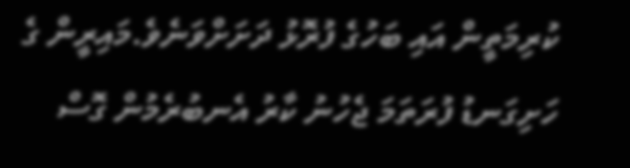ކުރިމަތީން އައި ބަހުގެ ފުރޮޅު ދަށަށްވަނެވެ.މައިރީން ގެ ހަށިގަނޑު ފުރަތަމަ ޖެހުނު ކާރު އެނބުރެމުން ގޮސް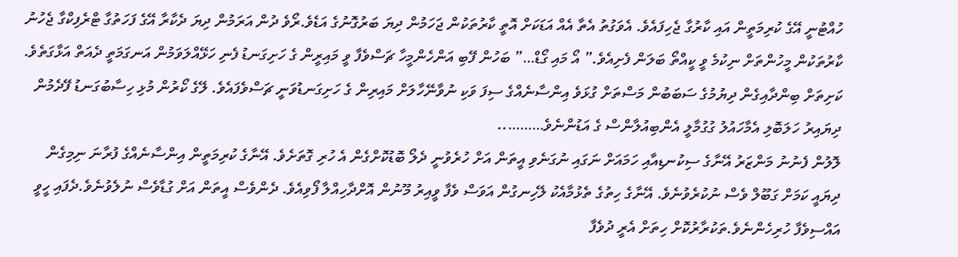ހުއްޓުނީ އޭގެ ކުރިމަތީން އައި ކާރުގާ ޖެހިފައެވެ. އެވަގުތު އެތާ އެއް އަޑަކަށް އޮތީ ކާރުތަކުން ޖަހަމުން ދިޔަ ބަރުގޮނުގެ އަޑެވެ.ރޯވެ ދުން އަރަމުން ދިޔަ ދެކާރާ އޭގެ ފަހަތުގާ ޓްރެފިކްގާ ޖެހުނު ކާރުތަކުން މީހުންތަށް ނިކުމެ ވީ ކީއްތޯ ބަލަން ފެށިއެވެ.” އޯ މައި ގޯޑް…” ބަހުން ފޭބި އަންހެންމީހާ ޗަސްވެފާ ވީ މައިރީން ގެ ހަށިގަނޑު ފެނި ހަޅޭއްލަވަމުން އަނގަމަތީ ދެއަތް އަޅާގަތެވެ. ކަށިތަށް ބިންދާއިގެން ދިޔުމުގެ ސަބަބުން މަސްތަށް ގުޅަވެ އިންސާނެއްގެ ސިފަ ވަކި ނުވާނޭހާލަށް މައިރިން ގެ ހަށިގަނޑުވަނީ ޗަސްވެފައެވެ. ލޭގެ ކޯރުން މުޅި ހިސާބުގަނޑު ފޭދެމުން ދިޔައިރު ހަލަބޮލި އެމާހައުލު ގުގުމާލީ އެންބިއުލާންސް ގެ އަޑުންނެވެ………..
ލޮލުން ފެނުނު މަންޒަރު އޭނާގެ ސިކުނޑިއާއި ހަމައަށް ނަގައި ނުގަނެވި އީތަން އަށް ހުރެވުނީ ދެލޯ ބޮޑުކޮށްގެން އެ ހުރި ގޮތަށެވެ. އޭނާގެ ކުރިމަތީން އިންސާނެއްގެ ފުރާނަ ނިމިގެން ދިޔައީ ކަމަށް ގަބޫލް ވެސް ނުކުރެވުނެވެ. އޭނާގެ ހިތުގެ ތެޅުމާއެކު ލޭހިނގުން އަވަސް ވެފާ ވީއިރު މޫނުން އޮށްދާހިއްލާ ފޯވިއެވެ. ދެންވެސް އީތަން އަށް ގުޑާވެސް ނުލެވުނެވެ.ދެފައި ހީވީ އައްސިވެފާ ހުރިހެންނެވެ.ތަކުރާރުކޮށް ހިތަށް އެރީ ދުވެފާ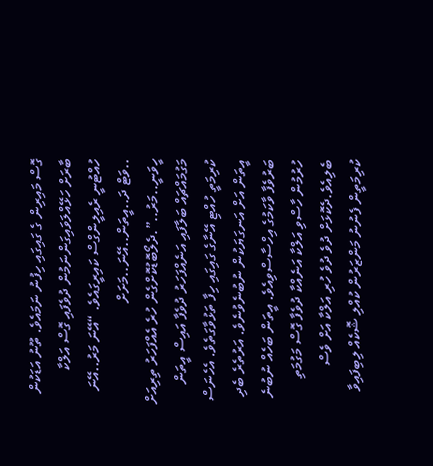ގޮސް މައިރިން ގެ ގައިގައި ހިފުނު ނަމައެވެ. ތޫނު އަޑަކުން ބާރަށް ހަޅޭއްލަވައިގަންނަމުން ދުވެފައި ގޮސް އަލްކާ ހުއްޓުނީ ރެއިލީންގްސް ކައިރީގައެވެ. “އޭނަ މަރު..އޭނަ ..ވަޓް ދަ..އީތަން..އޭނަ..މަށަށް ހީވަނީ..މަރު..”.ދެލޯބޮޑުކޮށްގެން ހުރެ އެއްފަހަރު ތިރިއަށް މަގުމައްޗައް ބަލާފައި އަނެއްފަހަރު ދުވެފާ އައިސް އީތަން ކުރިމަތީ ހުއްޓި އޭނާގެ ގައިގައި ހިފާ ތަޅުވާގަތެވެ. އެހެނަސް އީތަން އަށް އަނގަޔަކުން ނުބުނެވުނެވެ. އަރުތެރެ ބެދި ބަރުވެފާ ވާކަމުގެ އިހްސާސްވިއެވެ. އީތަން ބަހެއް ނުބުނެ ހުރުމުން ހާސްވި އަލްކާ އަނެއްކާ ދުވެފާ ގޮސް މަގުމަތި ބެލިއެވެ.ދެކޮޅަށް ދުވެ ދުވެ ހުރި އަލްކާ އަށް ވެސް ކުރިމަތީން ފެނުނު މަންޒަރުން ކުއްލި ޝޮކެއް ލިބިފައިވާ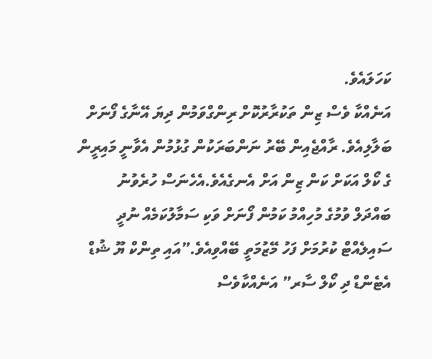ކަހަލައެވެ.
އަނެއްކާ ވެސް ޒިން ތަކުރާރުކޮށް ރިންގްވަމުން ދިޔަ އޭނާގެ ފޯނަށް ބަލާލިއެވެ. ރާއްޖެއިން ބޭރު ނަންބަރަކުން ގުޅުމުން އެވާނީ މައިރީން ގެ ކޯލް އަކަށް ކަން ޒިން އަށް އެނގެއެވެ.އެހެނަސް ހުރެވުނު ބައްދަލް ވުމުގެ މުހިއްމު ކަމުން ފޯނަށް ވަކި ސަމާލުކަމެއް ނުދީ ސައިލެއްޓް ކުރުމަށް ފަހު މޭޒުމަތީ ބޭއްވިއެވެ.”އައި ތިންކް ޔޫ ޝުޑް އެޓެންޑް ދި ކޯލް ސާރ” އަނެއްކާވެސް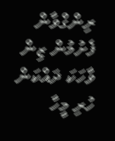ރިންގްވާން ފެށުމުން ޒިން ވާހަކަ ދައްކަން ހުރި މީހާ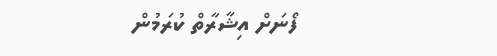ފޯނަށް އިޝާރާތް ކުރަމުން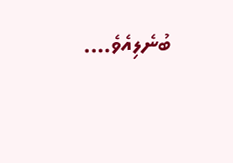ބުނެލިއެވެ….